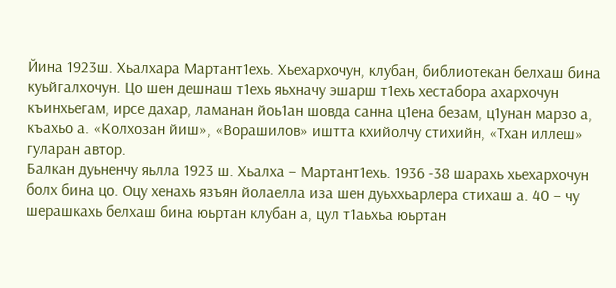Йина 1923ш. Хьалхара Мартант1ехь. Хьехархочун, клубан, библиотекан белхаш бина куьйгалхочун. Цо шен дешнаш т1ехь яьхначу эшарш т1ехь хестабора ахархочун къинхьегам, ирсе дахар, ламанан йоь1ан шовда санна ц1ена безам, ц1унан марзо а, къахьо а. «Колхозан йиш», «Ворашилов» иштта кхийолчу стихийн, «Тхан иллеш» гуларан автор.
Балкан дуьненчу яьлла 1923 ш. Хьалха – Мартант1ехь. 1936 -38 шарахь хьехархочун болх бина цо. Оцу хенахь язъян йолаелла иза шен дуьххьарлера стихаш а. 40 – чу шерашкахь белхаш бина юьртан клубан а, цул т1аьхьа юьртан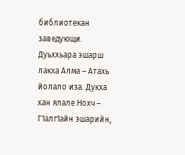библиотекан заведующи. Дуьххьара эшарш лакха Алма – Атахь йолало иза. Дукха хан ялале Нохч – Г1алг1айн эшарийн,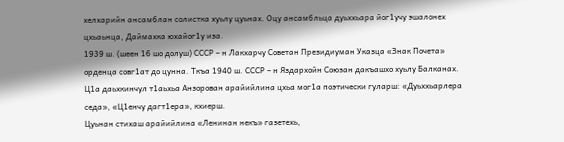хелхарийн ансамблан солистка хуьлу цуьнах. Оцу ансамбльца дуьххьара йог1учу эшалонех цхьаьнца, Даймахка юхайог1у иза.
1939 ш. (шеен 16 шо долуш) СССР – н Лакхарчу Советан Президиуман Указца «Знак Почета» орденца совг1ат до цунна. Ткъа 1940 ш. СССР – н Яздархойн Союзан дакъашхо хуьлу Балканах.
Ц1а даьхкинчул т1аьхьа Анзорован арайийлина цхьа мог1а поэтически гуларш: «Дуьххьарлера седа», «Ц1енчу дагт1ера», кхиерш.
Цуьнан стихаш арайийлина «Ленинан некъ» газетехь,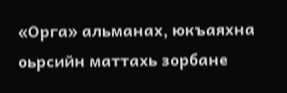«Орга» альманах, юкъаяхна оьрсийн маттахь зорбане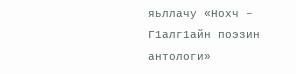яьллачу «Нохч – Г1алг1айн поэзин антологи»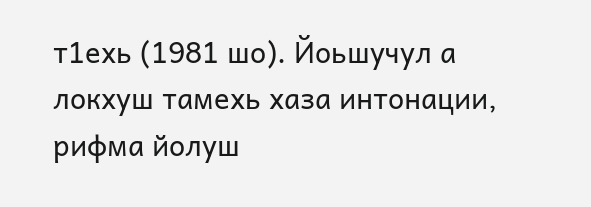т1ехь (1981 шо). Йоьшучул а локхуш тамехь хаза интонации, рифма йолуш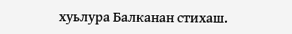хуьлура Балканан стихаш.